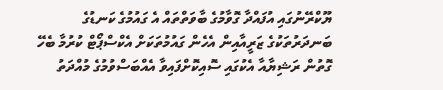ޔޫކްރޭނުގައި އުފައްދާ ގޮވާމުގެ ބާވަތްތައް އެ ގައުމުގެ ކަނޑުގެ ބަނދަރުތަކުގެ ޒަރީއާއިން އެހެން ގައުމުތަކަށް އެކްސްޕޯޓް ކުރުމާ ބެހޭ ގޮތުން ރަޝިޔާއާ އެކުގައި ސޮއިކޮށްފައިވާ އެއްބަސްވުމުގެ މުއްދަތު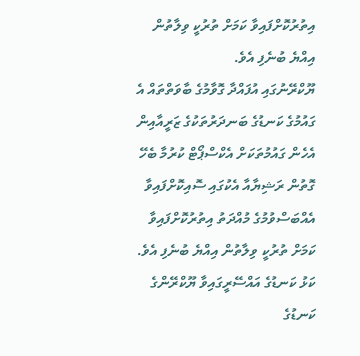އިތުރުކޮށްފައިވާ ކަމަށް ތުރުކީ ވިލާތުން އިއްޔެ ބުނެފި އެވެ.
ޔޫކްރޭނުގައި އުފައްދާ ގޮވާމުގެ ބާވަތްތައް އެ ގައުމުގެ ކަނޑުގެ ބަނދަރުތަކުގެ ޒަރީއާއިން އެހެން ގައުމުތަކަށް އެކްސްޕޯޓް ކުރުމާ ބެހޭ ގޮތުން ރަޝިޔާއާ އެކުގައި ސޮއިކޮށްފައިވާ އެއްބަސްވުމުގެ މުއްދަތު އިތުރުކޮށްފައިވާ ކަމަށް ތުރުކީ ވިލާތުން އިއްޔެ ބުނެފި އެވެ.
ކަޅު ކަނޑުގެ އައްސޭރީގައިވާ ޔޫކްރޭންގެ ކަނޑުގެ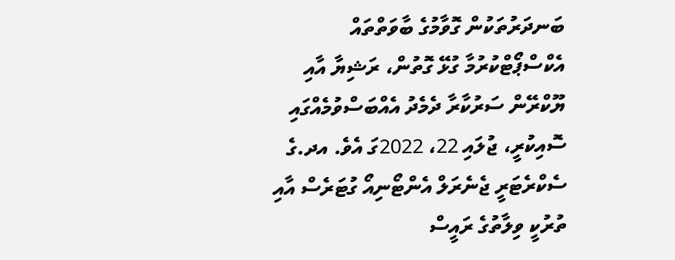ބަނދަރުތަކުން ގޮވާމުގެ ބާވަތްތައް އެކްސްޕޯޓްކުރުމާ ގުޅޭ ގޮތުން، ރަޝިޔާ އާއި ޔޫކްރޭން ސަރުކާރާ ދެމެދު އެއްބަސްވުމެއްގައި ސޮއިކުރީ، ޖުލައި 22، 2022ގަ އެވެ. އދ.ގެ ސެކްރެޓަރީ ޖެނެރަލް އެންޓޯނިއޯ ގުޓަރެސް އާއި ތުރުކީ ވިލާތުގެ ރައީސް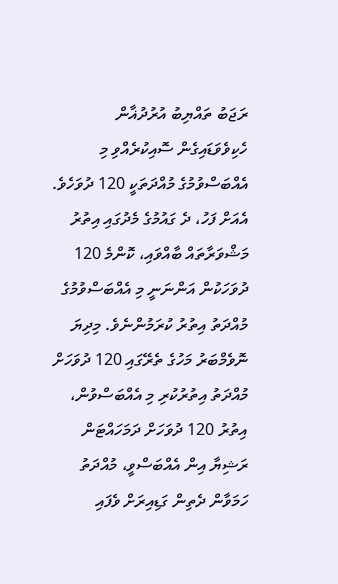ރަޖަބު ތައްޔިބު އުރުދުޣާން ހެކިވެވަޑައިގެން ސޮއިކުރެއްވި މި އެއްބަސްވުމުގެ މުއްދަތަކީ 120 ދުވަހެވެ.
އެއަށް ފަހު، ދެ ގައުމުގެ މެދުގައި އިތުރު މަޝްވަރާތައް ބާއްވައި، ކޮންމެ 120 ދުވަހަކުން އަންނަނީ މި އެއްބަސްވުމުގެ މުއްދަތު އިތުރު ކުރަމުންނެވެ. މިދިޔަ ނޮވެމްބަރު މަހުގެ ތެރޭގައި 120 ދުވަހަށް މުއްދަތު އިތުރުކުރި މި އެއްބަސްވުން، އިތުރު 120 ދުވަހަށް ދަމަހައްޓަން ރަޝިޔާ އިން އެއްބަސްވީ، މުއްދަތު ހަމަވާން ދެތިން ގަޑިއިރަށް ވެފައި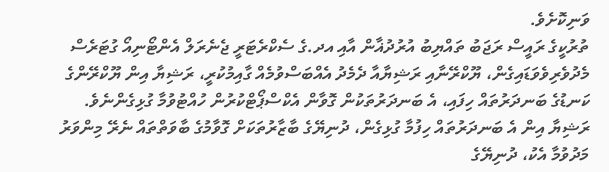ވަނިކޮށެވެ.
ތުރުކީގެ ރައީސް ރަޖަބު ތައްޔިބު އުރުދުޣާން އާއި އދ.ގެ ސެކްރެޓަރީ ޖެނެރަލް އެންޓޯނިއޯ ގުޓަރެސް މެދުވެރިވެވަޑައިގެން، ޔޫކްރޭނާއި ރަޝިޔާއާ ދެމެދު އެއްބަސްވުމެއް ގާއިމުކުރީ، ރަޝިޔާ އިން ޔޫކްރޭންގެ ކަނޑުގެ ބަނދަރުތައް ހިފައި، އެ ބަނދަރުތަކުން ގޮވާން އެކްސްޕޯޓްކުރުން ހުއްޓުވުމާ ގުޅިގެންނެވެ. ރަޝިޔާ އިން އެ ބަނދަރުތައް ހިފުމާ ގުޅިގެން، ދުނިޔޭގެ ބާޒާރުތަކަށް ގޮވާމުގެ ބާވަތްތައް ނެރޭ މިންވަރު މަދުވުމާ އެކު، ދުނިޔޭގެ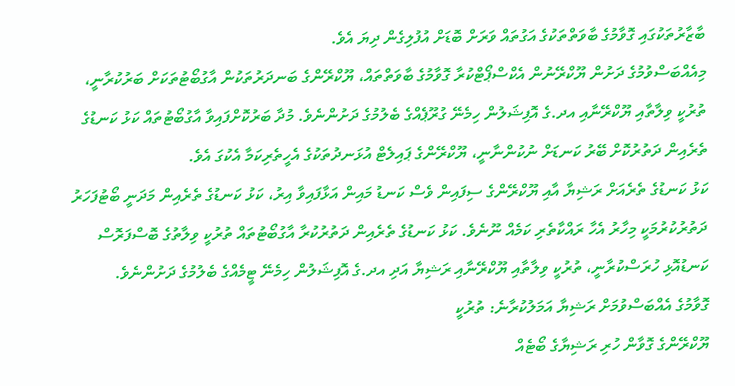ބާޒާރުތަކުގައި ގޮވާމުގެ ބާވަތްތަކުގެ އަގުތައް ވަރަށް ބޮޑަށް އުފުލިގެން ދިޔަ އެވެ.
މިއެއްބަސްވުމުގެ ދަށުން ޔޫކްރޭނުން އެކްސްޕޯޓްކުރާ ގޮވާމުގެ ބާވަތްތައް، ޔޫކްރޭންގެ ބަނދަރުތަކުން އާގުބޯޓުތަކަށް ބަރުކުރާނީ، ތުރުކީ ވިލާތާއި ޔޫކްރޭނާއި އދ.ގެ އޮފިޝަލުން ހިމެނޭ ގުރޫޕެއްގެ ބެލުމުގެ ދަށުންނެވެ. މުދާ ބަރުކޮށްފައިވާ އާގުބޯޓުތައް ކަޅު ކަނޑުގެ ތެރެއިން ދަތުރުކޮށް ބޭރު ކަނޑަށް ނުކުންނާނީ، ޔޫކްރޭންގެ ޕައިލެޓް އުޅަނދުތަކުގެ އެހީތެރިކަމާ އެކުގަ އެވެ.
ކަޅު ކަނޑުގެ ތެރެއަށް ރަޝިޔާ އާއި ޔޫކްރޭންގެ ސިފައިން ވެސް ކަނޑު މައިން އަޅާފައިވާ އިރު، ކަޅު ކަނޑުގެ ތެރެއިން މަދަނީ ބޯޓުފަހަރު ދަތުރުކުރުމަކީ މިހާރު އެހާ ރައްކާތެރި ކަމެއް ނޫނެވެ. ކަޅު ކަނޑުގެ ތެރެއިން ދަތުރުކުރާ އާގުބޯޓުތައް ތުރުކީ ވިލާތުގެ ބޮސްފަރޮސް ކަނޑުއޮޅި ހުރަސްކުރާނީ، ތުރުކީ ވިލާތާއި ޔޫކްރޭނާއި ރަޝިޔާ އަދި އދ.ގެ އޮފިޝަލުން ހިމެނޭ ޓީމެއްގެ ބެލުމުގެ ދަށުންނެވެ.
ގޮވާމުގެ އެއްބަސްވުމަށް ރަޝިޔާ އަމަލުކުރާނެ: ތުރުކީ
ޔޫކްރޭންގެ ގޮވާން ހުރި ރަޝިޔާގެ ބޯޓެއް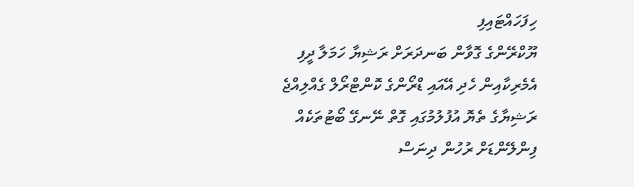ހިފަހައްޓައިފި
ޔޫކްރޭންގެ ގޮވާން ބަނދަރަށް ރަޝިޔާ ހަމަލާ ދީފި
އެމެރިކާއިން ހެދި އޭއައި ޑްރޯންގެ ކޮންޓްރޯލް ގެއްލިއްޖެ
ރަޝިޔާގެ ތެޔޮ އުފުލުމުގައި ގޮތް ނޭނގޭ ބޯޓުތަކެއް
ފިންލޭންޑަށް ރުހުން ދިނަސް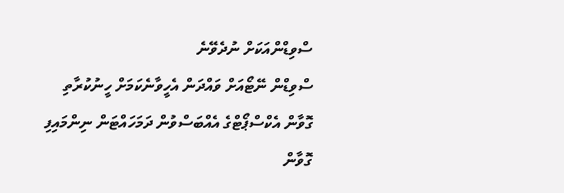ސްވިޑްންއަކަށް ނުދެވޭނެ
ސްވިޑްން ނޭޓޯއަށް ވައްދަން އެހީވާނެކަމަށް ހީނުކުރާތި
ގޮވާން އެކްސްޕޯޓްގެ އެއްބަސްވުން ދަމަހައްޓަން ނިންމައިފި
ގޮވާން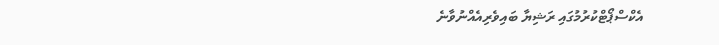އެކްސްޕޯޓްކުރުމުގައި ރަޝިޔާ ބައިވެރިއެއްނުވާނެ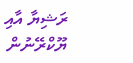ރަޝިޔާ އާއި ޔޫކްރޭނުން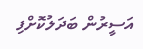އަސީރުން ބަދަލުކޮށްފި